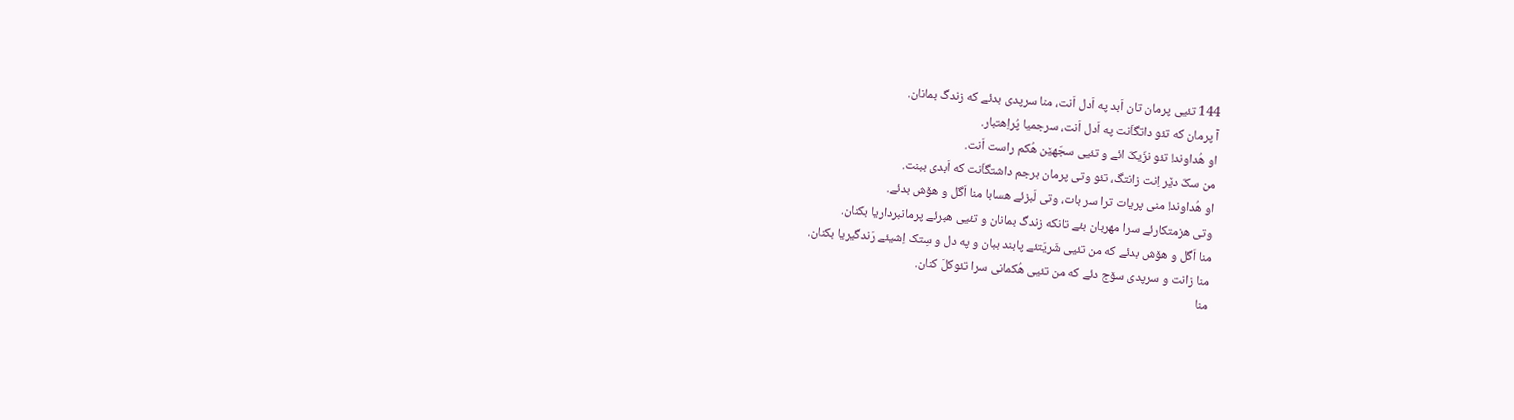144 تئیی پرمان تان اَبد په اَدل اَنت، منا سرپدی بدئے که زندگ بمانان.
آ پرمان که تئو داتگاَنت په اَدل اَنت، سرجمیا پُراِهتبار.
او هُداوند! تئو نزّیکّ ائے و تئیی سجّهێن هُکم راست اَنت.
من سکّ دێر اِنت زانتگ، تئو وتی پرمان برجم داشتگاَنت که اَبدی ببنت.
او هُداوند! منی پریات ترا سر بات، وتی لَبزئے هسابا منا اَگل و هۆش بدئے.
وتی هزمتکارئے سرا مهربان بئے تانکه زندگ بمانان و تئیی هبرئے پرمانبرداریا بکنان.
منا اَگل و هۆش بدئے که من تئیی شَریَتئے پابند ببان و په دل و سِتک اِشیئے رَندگیریا بکنان.
منا زانت و سرپدی سۆج دئے که من تئیی هُکمانی سرا تئوکلَ کنان.
منا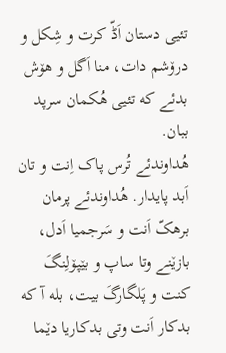تئیی دستان اَڈّ کرت و شِکل و درۆشم دات، منا اَگل و هۆش بدئے که تئیی هُکمان سرپد ببان.
هُداوندئے تُرس پاک اِنت و تان اَبد پایدار. هُداوندئے پرمان برهکّ اَنت و سَرجمیا اَدل،
بازێنے وتا ساپ و بێپۆلِنگَ کنت و پَلگارگَ بیت، بله آ که بدکار اَنت وتی بدکاریا دێما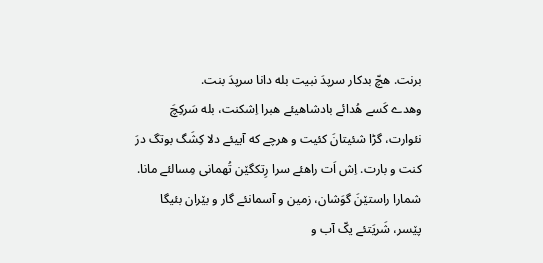برنت. هچّ بدکار سرپدَ نبیت بله دانا سرپدَ بنت.
وهدے کَسے هُدائے بادشاهیئے هبرا اِشکنت، بله سَرکِچَ نئوارت، گڑا شئیتانَ کئیت و هرچے که آییئے دلا کِشَگ بوتگ درَ کنت و بارت. اِش اَت راهئے سرا رِتکگێن تُهمانی مِسالئے مانا.
شمارا راستێنَ گوَشان، زمین و آسمانئے گار و بێران بئیگا پێسر، شَریَتئے یکّ آب و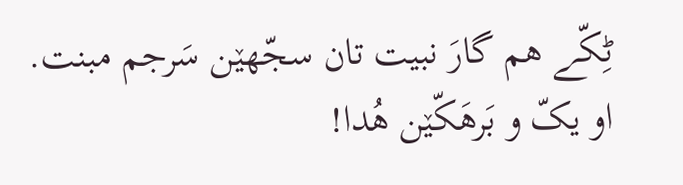ٹِکّے هم گارَ نبیت تان سجّهێن سَرجم مبنت.
او یکّ و بَرهَکّێن هُدا!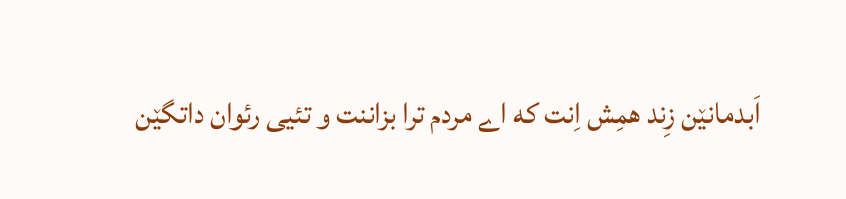اَبدمانێن زِند همِش اِنت که اے مردم ترا بزاننت و تئیی رئوان داتگێن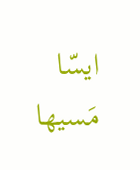ایسّا مَسیها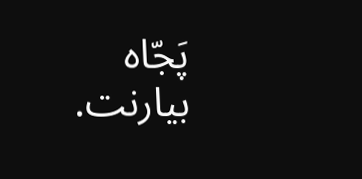پَجّاه بیارنت.